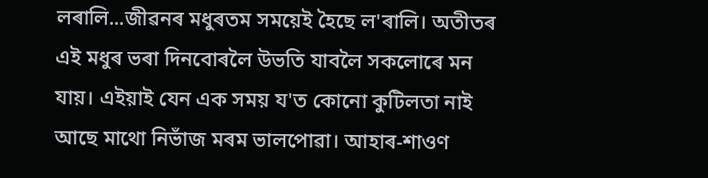লৰালি...জীৱনৰ মধুৰতম সময়েই হৈছে ল'ৰালি। অতীতৰ এই মধুৰ ভৰা দিনবোৰলৈ উভতি যাবলৈ সকলোৰে মন যায়। এইয়াই যেন এক সময় য'ত কোনো কুটিলতা নাই আছে মাথো নিভাঁজ মৰম ভালপোৱা। আহাৰ-শাওণ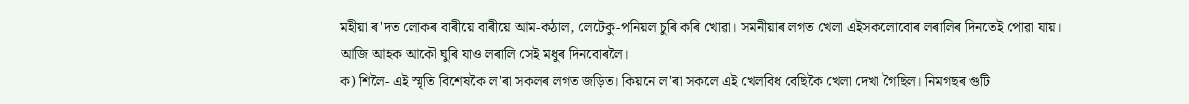মহীয়া ৰ'দত লোকৰ বাৰীয়ে বাৰীয়ে আম-কঠাল, লেটেকু-পনিয়ল চুৰি কৰি খোৱা। সমনীয়াৰ লগত খেলা এইসকলোবোৰ লৰালিৰ দিনতেই পোৱা যায়।
আজি আহক আকৌ ঘুৰি যাও লৰালি সেই মধুৰ দিনবোৰলৈ।
ক) শিলৈ- এই স্মৃতি বিশেষকৈ ল'ৰা সকলৰ লগত জড়িত। কিয়নে ল'ৰা সকলে এই খেলবিধ বেছিকৈ খেলা দেখা গৈছিল। নিমগছৰ গুটি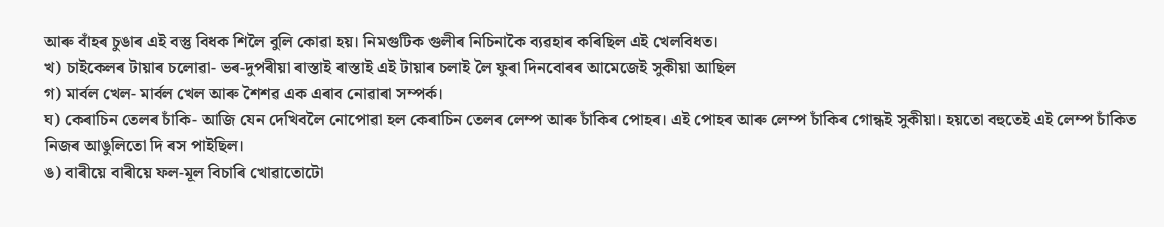আৰু বাঁহৰ চুঙাৰ এই বস্তু বিধক শিলৈ বুলি কোৱা হয়। নিমগুটিক গুলীৰ নিচিনাকৈ ব্যৱহাৰ কৰিছিল এই খেলবিধত।
খ) চাইকেলৰ টায়াৰ চলোৱা- ভৰ-দুপৰীয়া ৰাস্তাই ৰাস্তাই এই টায়াৰ চলাই লৈ ফুৰা দিনবোৰৰ আমেজেই সুকীয়া আছিল
গ) মাৰ্বল খেল- মাৰ্বল খেল আৰু শৈশৱ এক এৰাব নোৱাৰা সম্পৰ্ক।
ঘ) কেৰাচিন তেলৰ চাঁকি- আজি যেন দেখিবলৈ নোপোৱা হল কেৰাচিন তেলৰ লেম্প আৰু চাঁকিৰ পোহৰ। এই পোহৰ আৰু লেম্প চাঁকিৰ গোন্ধই সুকীয়া। হয়তো বহুতেই এই লেম্প চাঁকিত নিজৰ আঙুলিতো দি ৰস পাইছিল।
ঙ) বাৰীয়ে বাৰীয়ে ফল-মূল বিচাৰি খোৱাতোটো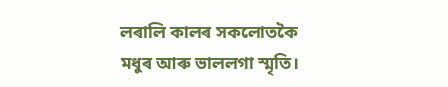লৰালি কালৰ সকলোতকৈ মধুৰ আৰু ভাললগা স্মৃতি।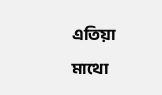এতিয়া মাথো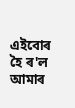এইবোৰ হৈ ৰ'ল আমাৰ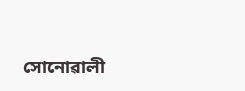সোনোৱালী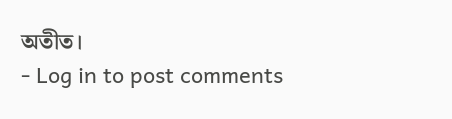অতীত।
- Log in to post comments